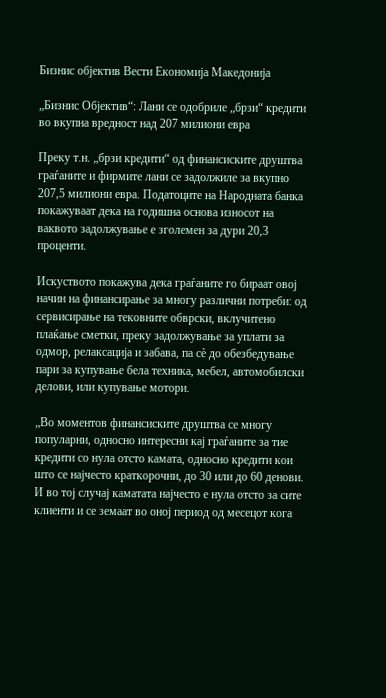Бизнис објектив Вести Економија Македонија

„Бизнис Објектив“: Лани се одобриле „брзи“ кредити во вкупна вредност над 207 милиони евра

Преку т.н. „брзи кредити“ од финансиските друштва граѓаните и фирмите лани се задолжиле за вкупно 207,5 милиони евра. Податоците на Народната банка покажуваат дека на годишна основа износот на ваквото задолжување е зголемен за дури 20,3 проценти.

Искуството покажува дека граѓаните го бираат овој начин на финансирање за многу различни потреби: од сервисирање на тековните обврски, вклучитено плаќање сметки, преку задолжување за уплати за одмор, релаксација и забава, па сè до обезбедување пари за купување бела техника, мебел, автомобилски делови, или купување мотори.

„Во моментов финансиските друштва се многу популарни, односно интересни кај граѓаните за тие кредити со нула отсто камата, односно кредити кои што се најчесто краткорочни, до 30 или до 60 денови. И во тој случај каматата најчесто е нула отсто за сите клиенти и се земаат во оној период од месецот кога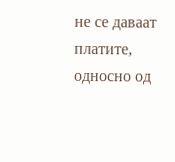не се даваат платите, односно од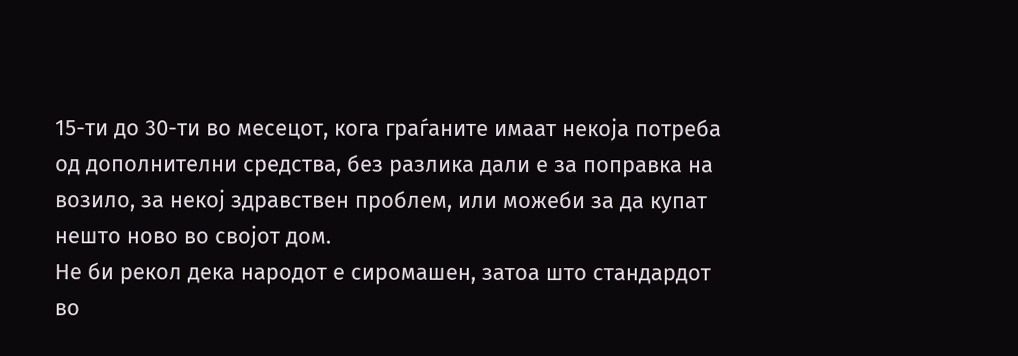15-ти до 30-ти во месецот, кога граѓаните имаат некоја потреба од дополнителни средства, без разлика дали е за поправка на возило, за некој здравствен проблем, или можеби за да купат нешто ново во својот дом.
Не би рекол дека народот е сиромашен, затоа што стандардот во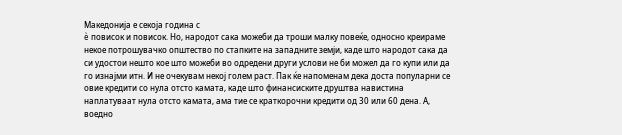Македонија е секоја година с
è повисок и повисок. Но, народот сака можеби да троши малку повеќе, односно креираме некое потрошувачко општество по стапките на западните земји, каде што народот сака да си удостои нешто кое што можеби во одредени други услови не би можел да го купи или да го изнајми итн. И не очекувам некој голем раст. Пак ќе напоменам дека доста популарни се овие кредити со нула отсто камата, каде што финансиските друштва навистина наплатуваат нула отсто камата, ама тие се краткорочни кредити од 30 или 60 дена. А, воедно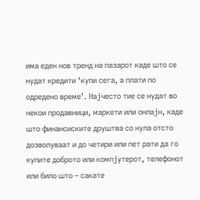има еден нов тренд на пазарот каде што се нудат кредити ‘купи сега, а плати по одредено време’. Најчесто тие се нудат во некои продавници, маркети или онлајн, каде што финансиските друштва со нула отсто дозволуваат и до четири или пет рати да го купите доброто или компјутерот, телефонот или било што – сакате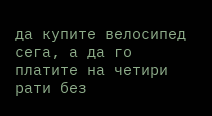да купите велосипед сега, а да го платите на четири рати без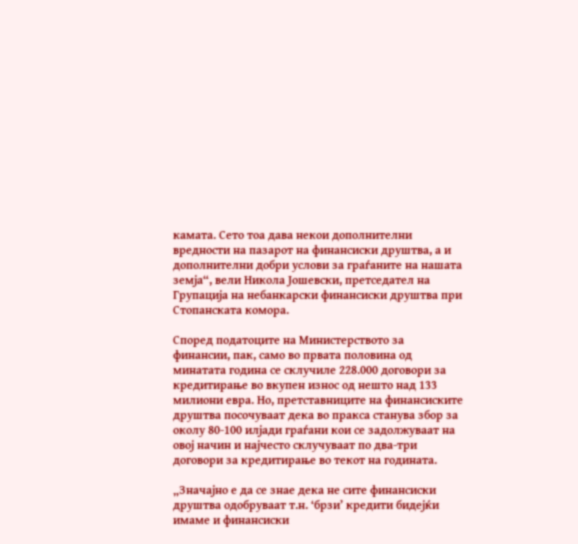камата. Сето тоа дава некои дополнителни вредности на пазарот на финансиски друштва, а и дополнителни добри услови за граѓаните на нашата земја“, вели Никола Јошевски, претседател на Групација на небанкарски финансиски друштва при Стопанската комора.

Според податоците на Министерството за финансии, пак, само во првата половина од минатата година се склучиле 228.000 договори за кредитирање во вкупен износ од нешто над 133 милиони евра. Но, претставниците на финансиските друштва посочуваат дека во пракса станува збор за околу 80-100 илјади граѓани кои се задолжуваат на овој начин и најчесто склучуваат по два-три договори за кредитирање во текот на годината.

„Значајно е да се знае дека не сите финансиски друштва одобруваат т.н. ‘брзи’ кредити бидејќи имаме и финансиски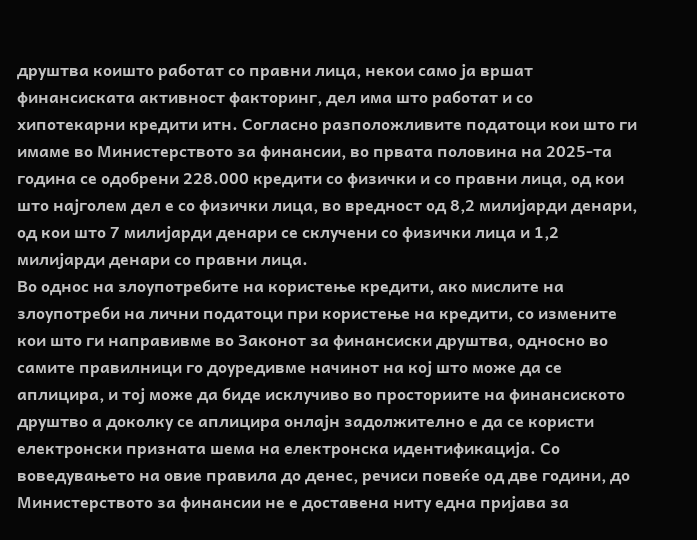друштва коишто работат со правни лица, некои само ја вршат финансиската активност факторинг, дел има што работат и со хипотекарни кредити итн. Согласно разположливите податоци кои што ги имаме во Министерството за финансии, во првата половина на 2025-та година се одобрени 228.000 кредити со физички и со правни лица, од кои што најголем дел е со физички лица, во вредност од 8,2 милијарди денари, од кои што 7 милијарди денари се склучени со физички лица и 1,2 милијарди денари со правни лица.
Во однос на злоупотребите на користење кредити, ако мислите на злоупотреби на лични податоци при користење на кредити, со измените кои што ги направивме во Законот за финансиски друштва, односно во самите правилници го доуредивме начинот на кој што може да се аплицира, и тој може да биде исклучиво во просториите на финансиското друштво а доколку се аплицира онлајн задолжително е да се користи електронски призната шема на електронска идентификација. Со воведувањето на овие правила до денес, речиси повеќе од две години, до Министерството за финансии не е доставена ниту една пријава за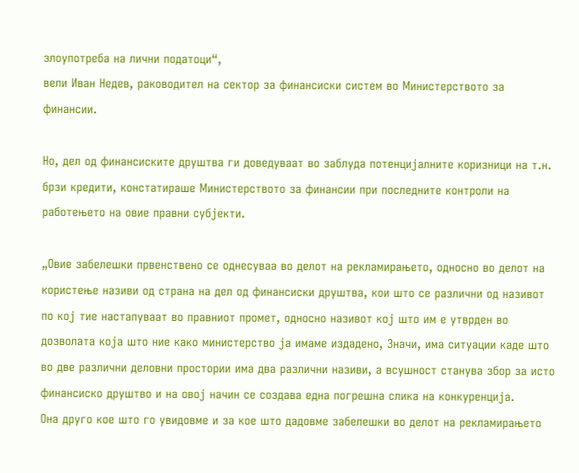злоупотреба на лични податоци“,
вели Иван Недев, раководител на сектор за финансиски систем во Министерството за финансии.

Но, дел од финансиските друштва ги доведуваат во заблуда потенцијалните коризници на т.н. брзи кредити, констатираше Министерството за финансии при последните контроли на работењето на овие правни субјекти.

„Овие забелешки првенствено се однесуваа во делот на рекламирањето, односно во делот на користење називи од страна на дел од финансиски друштва, кои што се различни од називот по кој тие настапуваат во правниот промет, односно називот кој што им е утврден во дозволата која што ние како министерство ја имаме издадено, Значи, има ситуации каде што во две различни деловни простории има два различни називи, а всушност станува збор за исто финансиско друштво и на овој начин се создава една погрешна слика на конкуренција.
Она друго кое што го увидовме и за кое што дадовме забелешки во делот на рекламирањето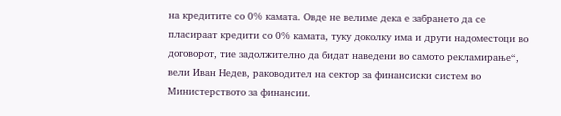на кредитите со 0% камата. Овде не велиме дека е забрането да се пласираат кредити со 0% камата, туку доколку има и други надоместоци во договорот, тие задолжително да бидат наведени во самото рекламирање“,
вели Иван Недев, раководител на сектор за финансиски систем во Министерството за финансии.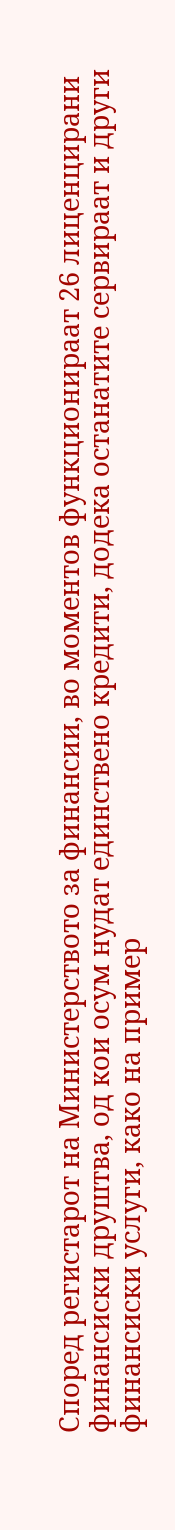Според регистарот на Министерството за финансии, во моментов функционираат 26 лиценцирани финансиски друштва, од кои осум нудат единствено кредити, додека останатите сервираат и други финансиски услуги, како на пример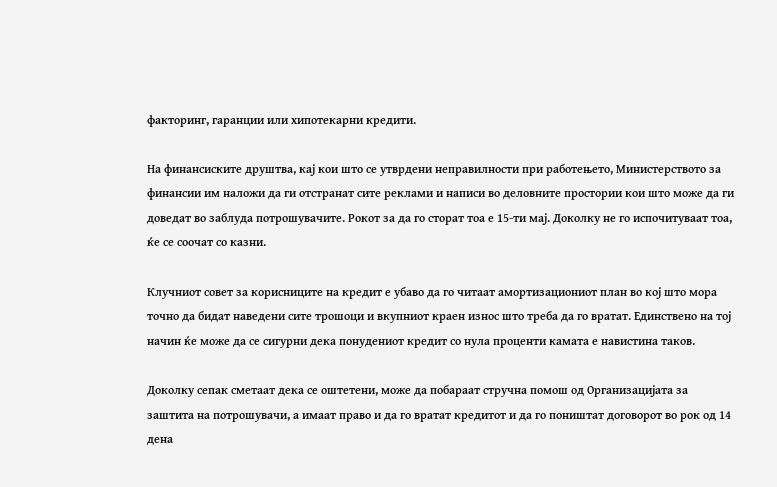факторинг, гаранции или хипотекарни кредити.

На финансиските друштва, кај кои што се утврдени неправилности при работењето, Министерството за финансии им наложи да ги отстранат сите реклами и написи во деловните простории кои што може да ги доведат во заблуда потрошувачите. Рокот за да го сторат тоа е 15-ти мај. Доколку не го испочитуваат тоа, ќе се соочат со казни.

Клучниот совет за корисниците на кредит е убаво да го читаат амортизациониот план во кој што мора точно да бидат наведени сите трошоци и вкупниот краен износ што треба да го вратат. Единствено на тој начин ќе може да се сигурни дека понудениот кредит со нула проценти камата е навистина таков.

Доколку сепак сметаат дека се оштетени, може да побараат стручна помош од Организацијата за заштита на потрошувачи, а имаат право и да го вратат кредитот и да го поништат договорот во рок од 14 дена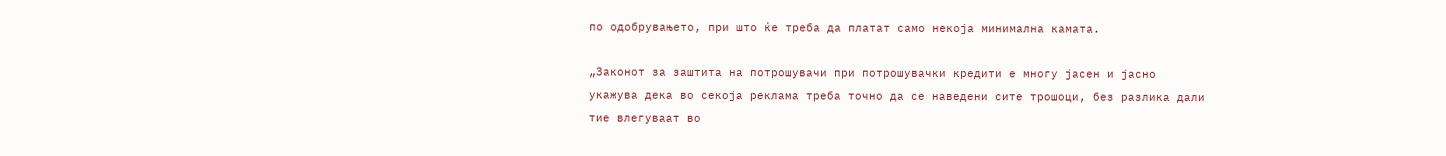по одобрувањето, при што ќе треба да платат само некоја минимална камата.

„Законот за заштита на потрошувачи при потрошувачки кредити е многу јасен и јасно укажува дека во секоја реклама треба точно да се наведени сите трошоци, без разлика дали тие влегуваат во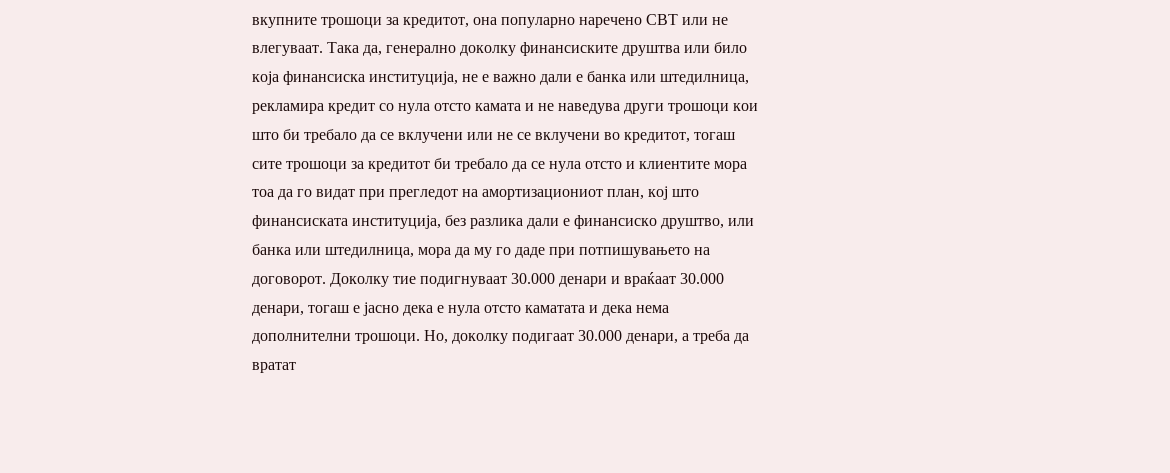вкупните трошоци за кредитот, она популарно наречено СВТ или не влегуваат. Така да, генерално доколку финансиските друштва или било која финансиска институција, не е важно дали е банка или штедилница, рекламира кредит со нула отсто камата и не наведува други трошоци кои што би требало да се вклучени или не се вклучени во кредитот, тогаш сите трошоци за кредитот би требало да се нула отсто и клиентите мора тоа да го видат при прегледот на амортизациониот план, кој што финансиската институција, без разлика дали е финансиско друштво, или банка или штедилница, мора да му го даде при потпишувањето на договорот. Доколку тие подигнуваат 30.000 денари и враќаат 30.000 денари, тогаш е јасно дека е нула отсто каматата и дека нема дополнителни трошоци. Но, доколку подигаат 30.000 денари, а треба да вратат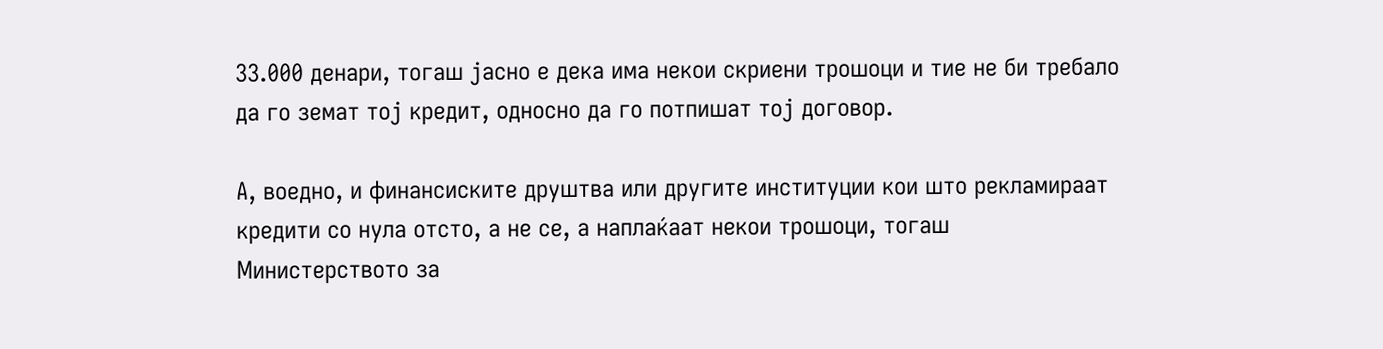33.000 денари, тогаш јасно е дека има некои скриени трошоци и тие не би требало да го земат тој кредит, односно да го потпишат тој договор.

А, воедно, и финансиските друштва или другите институции кои што рекламираат кредити со нула отсто, а не се, а наплаќаат некои трошоци, тогаш Министерството за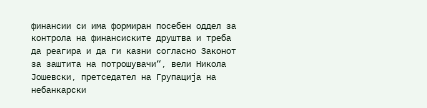финансии си има формиран посебен оддел за контрола на финансиските друштва и треба да реагира и да ги казни согласно Законот за заштита на потрошувачи“, вели Никола Јошевски, претседател на Групација на небанкарски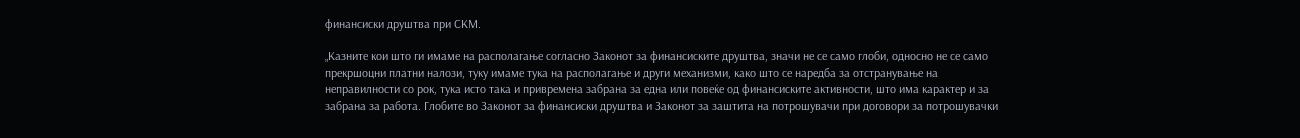финансиски друштва при СКМ.

„Казните кои што ги имаме на располагање согласно Законот за финансиските друштва, значи не се само глоби, односно не се само прекршоцни платни налози, туку имаме тука на располагање и други механизми, како што се наредба за отстранување на неправилности со рок, тука исто така и привремена забрана за една или повеќе од финансиските активности, што има карактер и за забрана за работа. Глобите во Законот за финансиски друштва и Законот за заштита на потрошувачи при договори за потрошувачки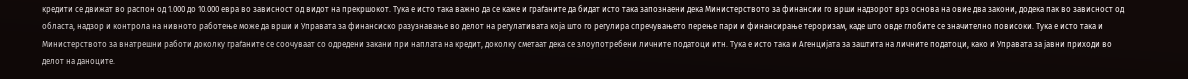кредити се движат во распон од 1.000 до 10.000 евра во зависност од видот на прекршокот. Тука е исто така важно да се каже и граѓаните да бидат исто така запознаени дека Министерството за финансии го врши надзорот врз основа на овие два закони, додека пак во зависност од областа, надзор и контрола на нивното работење може да врши и Управата за финансиско разузнавање во делот на регулативата која што го регулира спречувањето перење пари и финансирање тероризам, каде што овде глобите се значително повисоки. Тука е исто така и Министерството за внатрешни работи доколку граѓаните се соочуваат со одредени закани при наплата на кредит, доколку сметаат дека се злоупотребени личните податоци итн. Тука е исто така и Агенцијата за заштита на личните податоци, како и Управата за јавни приходи во делот на даноците.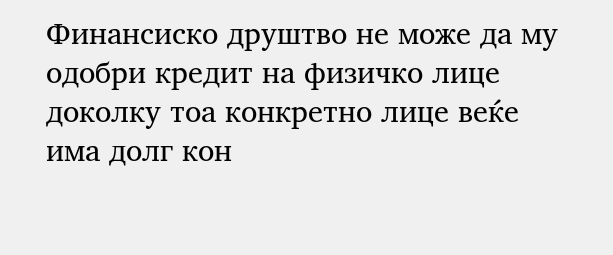Финансиско друштво не може да му одобри кредит на физичко лице доколку тоа конкретно лице веќе има долг кон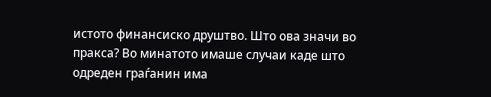истото финансиско друштво. Што ова значи во пракса? Во минатото имаше случаи каде што одреден граѓанин има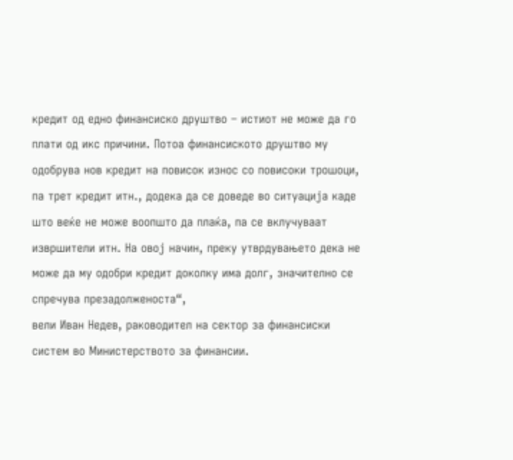кредит од едно финансиско друштво – истиот не може да го плати од икс причини. Потоа финансиското друштво му одобрува нов кредит на повисок износ со повисоки трошоци, па трет кредит итн., додека да се доведе во ситуација каде што веќе не може воопшто да плаќа, па се вклучуваат извршители итн. На овој начин, преку утврдувањето дека не може да му одобри кредит доколку има долг, значително се спречува презадолженоста“,
вели Иван Недев, раководител на сектор за финансиски систем во Министерството за финансии.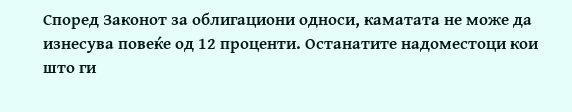Според Законот за облигациони односи, каматата не може да изнесува повеќе од 12 проценти. Останатите надоместоци кои што ги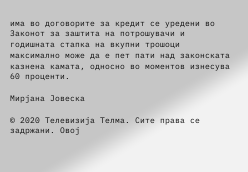има во договорите за кредит се уредени во Законот за заштита на потрошувачи и годишната стапка на вкупни трошоци максимално може да е пет пати над законската казнена камата, односно во моментов изнесува 60 проценти.

Мирјана Јовеска

© 2020 Телевизија Телма. Сите права се задржани. Овој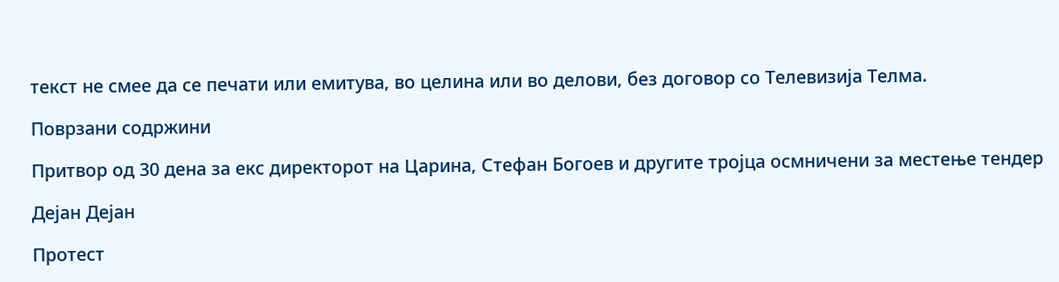текст не смее да се печати или емитува, во целина или во делови, без договор со Телевизија Телма.

Поврзани содржини

Притвор од 30 дена за екс директорот на Царина, Стефан Богоев и другите тројца осмничени за местење тендер

Дејан Дејан

Протест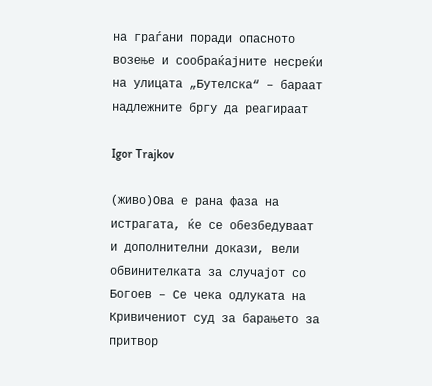на граѓани поради опасното возење и сообраќајните несреќи на улицата „Бутелска“ – бараат надлежните бргу да реагираат

Igor Trajkov

(живо)Ова е рана фаза на истрагата, ќе се обезбедуваат и дополнителни докази, вели обвинителката за случајот со Богоев – Се чека одлуката на Кривичениот суд за барањето за притвор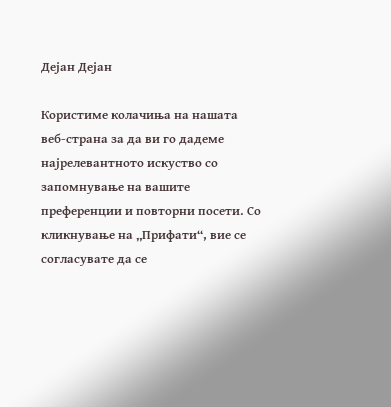Дејан Дејан

Користиме колачиња на нашата веб-страна за да ви го дадеме најрелевантното искуство со запомнување на вашите преференции и повторни посети. Со кликнување на „Прифати“, вие се согласувате да се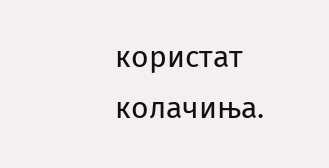користат колачиња.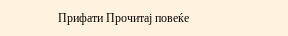Прифати Прочитај повеќе